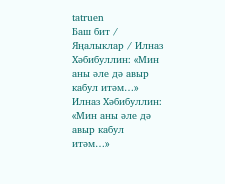tatruen
Баш бит / Яңалыклар / Илназ Хәбибуллин: «Мин аны әле дә авыр кабул итәм…»
Илназ Хәбибуллин: «Мин аны әле дә авыр кабул итәм…»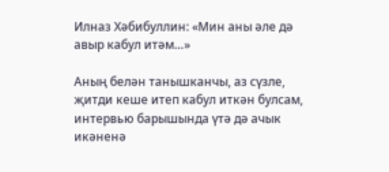Илназ Хәбибуллин: «Мин аны әле дә авыр кабул итәм…»

Аның белән танышканчы, аз сүзле, җитди кеше итеп кабул иткән булсам, интервью барышында үтә дә ачык икәненә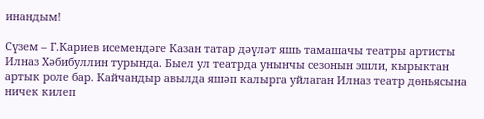инандым!

Сүзем – Г.Кариев исемендәге Казан татар дәүләт яшь тамашачы театры артисты Илназ Хәбибуллин турында. Быел ул театрда унынчы сезонын эшли, кырыктан артык роле бар. Кайчандыр авылда яшәп калырга уйлаган Илназ театр дөньясына ничек килеп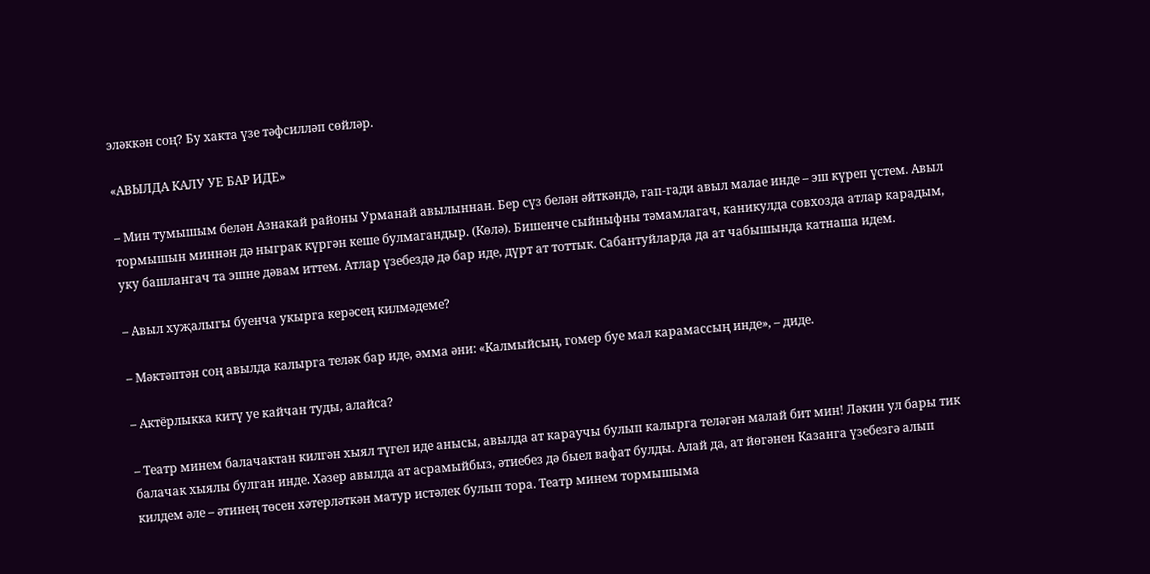эләккән соң? Бу хакта үзе тәфсилләп сөйләр.

«АВЫЛДА КАЛУ УЕ БАР ИДЕ»

– Мин тумышым белән Азнакай районы Урманай авылыннан. Бер сүз белән әйткәндә, гап-гади авыл малае инде – эш күреп үстем. Авыл тормышын миннән дә ныграк күргән кеше булмагандыр. (Көлә). Бишенче сыйныфны тәмамлагач, каникулда совхозда атлар карадым, уку башлангач та эшне дәвам иттем. Атлар үзебездә дә бар иде, дүрт ат тоттык. Сабантуйларда да ат чабышында катнаша идем.

– Авыл хуҗалыгы буенча укырга керәсең килмәдеме?

– Мәктәптән соң авылда калырга теләк бар иде, әмма әни: «Калмыйсың, гомер буе мал карамассың инде», – диде.

– Актёрлыкка китү уе кайчан туды, алайса?

– Театр минем балачактан килгән хыял түгел иде анысы, авылда ат караучы булып калырга теләгән малай бит мин! Ләкин ул бары тик балачак хыялы булган инде. Хәзер авылда ат асрамыйбыз, әтиебез дә быел вафат булды. Алай да, ат йөгәнен Казанга үзебезгә алып килдем әле – әтинең төсен хәтерләткән матур истәлек булып тора. Театр минем тормышыма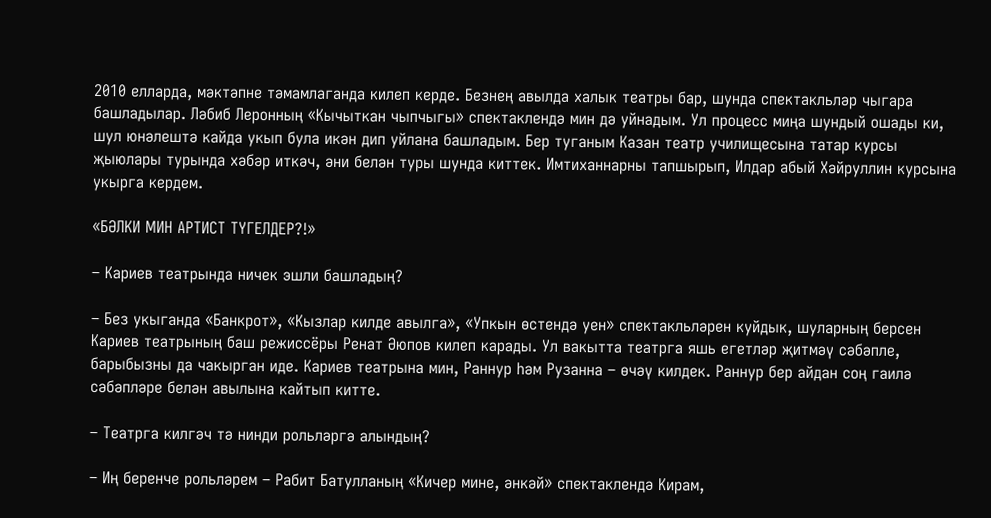2010 елларда, мәктәпне тәмамлаганда килеп керде. Безнең авылда халык театры бар, шунда спектакльләр чыгара башладылар. Ләбиб Леронның «Кычыткан чыпчыгы» спектаклендә мин дә уйнадым. Ул процесс миңа шундый ошады ки, шул юнәлештә кайда укып була икән дип уйлана башладым. Бер туганым Казан театр училищесына татар курсы җыюлары турында хәбәр иткәч, әни белән туры шунда киттек. Имтиханнарны тапшырып, Илдар абый Хәйруллин курсына укырга кердем.

«БӘЛКИ МИН АРТИСТ ТҮГЕЛДЕР?!»

– Кариев театрында ничек эшли башладың?

– Без укыганда «Банкрот», «Кызлар килде авылга», «Упкын өстендә уен» спектакльләрен куйдык, шуларның берсен Кариев театрының баш режиссёры Ренат Әюпов килеп карады. Ул вакытта театрга яшь егетләр җитмәү сәбәпле, барыбызны да чакырган иде. Кариев театрына мин, Раннур һәм Рузанна – өчәү килдек. Раннур бер айдан соң гаилә сәбәпләре белән авылына кайтып китте.

– Театрга килгәч тә нинди рольләргә алындың?

– Иң беренче рольләрем – Рабит Батулланың «Кичер мине, әнкәй» спектаклендә Кирам,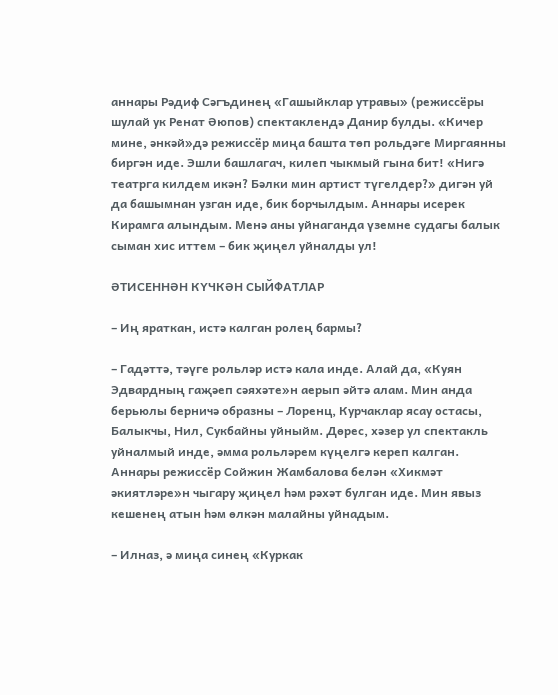аннары Рәдиф Сәгъдинең «Гашыйклар утравы» (режиссёры шулай ук Ренат Әюпов) спектаклендә Данир булды. «Кичер мине, әнкәй»дә режиссёр миңа башта төп рольдәге Миргаянны биргән иде. Эшли башлагач, килеп чыкмый гына бит! «Нигә театрга килдем икән? Бәлки мин артист түгелдер?» дигән уй да башымнан узган иде, бик борчылдым. Аннары исерек Кирамга алындым. Менә аны уйнаганда үземне судагы балык сыман хис иттем – бик җиңел уйналды ул!

ӘТИСЕННӘН КҮЧКӘН СЫЙФАТЛАР

– Иң яраткан, истә калган ролең бармы?

– Гадәттә, тәүге рольләр истә кала инде. Алай да, «Куян Эдвардның гаҗәеп сәяхәте»н аерып әйтә алам. Мин анда берьюлы берничә образны – Лоренц, Курчаклар ясау остасы, Балыкчы, Нил, Сукбайны уйныйм. Дөрес, хәзер ул спектакль уйналмый инде, әмма рольләрем күңелгә кереп калган. Аннары режиссёр Сойжин Жамбалова белән «Хикмәт әкиятләре»н чыгару җиңел һәм рәхәт булган иде. Мин явыз кешенең атын һәм өлкән малайны уйнадым.

– Илназ, ә миңа синең «Куркак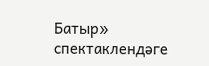Батыр» спектаклендәге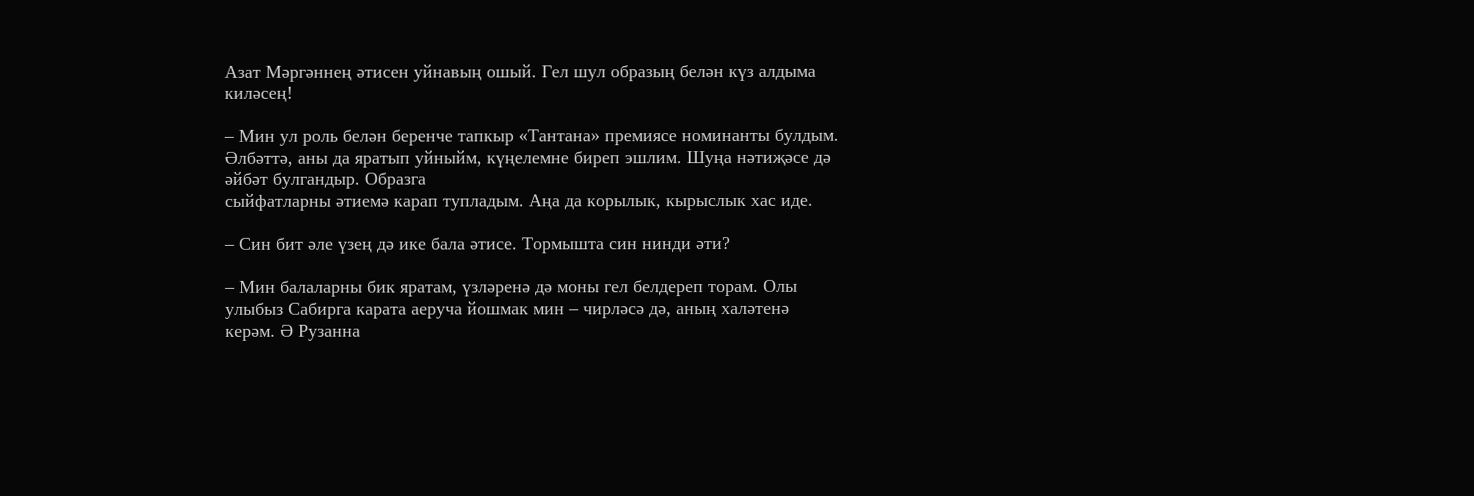Азат Мәргәннең әтисен уйнавың ошый. Гел шул образың белән күз алдыма киләсең!

– Мин ул роль белән беренче тапкыр «Тантана» премиясе номинанты булдым. Әлбәттә, аны да яратып уйныйм, күңелемне биреп эшлим. Шуңа нәтиҗәсе дә әйбәт булгандыр. Образга
сыйфатларны әтиемә карап тупладым. Аңа да корылык, кырыслык хас иде.

– Син бит әле үзең дә ике бала әтисе. Тормышта син нинди әти?

– Мин балаларны бик яратам, үзләренә дә моны гел белдереп торам. Олы улыбыз Сабирга карата аеруча йошмак мин – чирләсә дә, аның халәтенә керәм. Ә Рузанна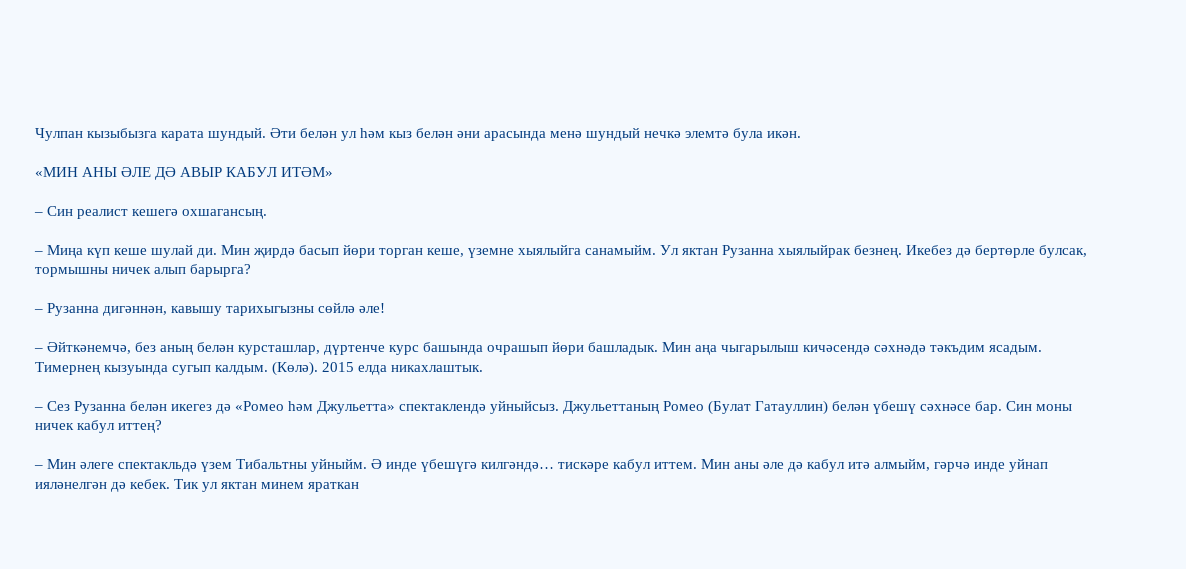Чулпан кызыбызга карата шундый. Әти белән ул һәм кыз белән әни арасында менә шундый нечкә элемтә була икән.

«МИН АНЫ ӘЛЕ ДӘ АВЫР КАБУЛ ИТӘМ»

– Син реалист кешегә охшагансың.

– Миңа күп кеше шулай ди. Мин җирдә басып йөри торган кеше, үземне хыялыйга санамыйм. Ул яктан Рузанна хыялыйрак безнең. Икебез дә бертөрле булсак, тормышны ничек алып барырга?

– Рузанна дигәннән, кавышу тарихыгызны сөйлә әле!

– Әйткәнемчә, без аның белән курсташлар, дүртенче курс башында очрашып йөри башладык. Мин аңа чыгарылыш кичәсендә сәхнәдә тәкъдим ясадым. Тимернең кызуында сугып калдым. (Көлә). 2015 елда никахлаштык.

– Сез Рузанна белән икегез дә «Ромео һәм Джульетта» спектаклендә уйныйсыз. Джульеттаның Ромео (Булат Гатауллин) белән үбешү сәхнәсе бар. Син моны ничек кабул иттең?

– Мин әлеге спектакльдә үзем Тибальтны уйныйм. Ә инде үбешүгә килгәндә… тискәре кабул иттем. Мин аны әле дә кабул итә алмыйм, гәрчә инде уйнап ияләнелгән дә кебек. Тик ул яктан минем яраткан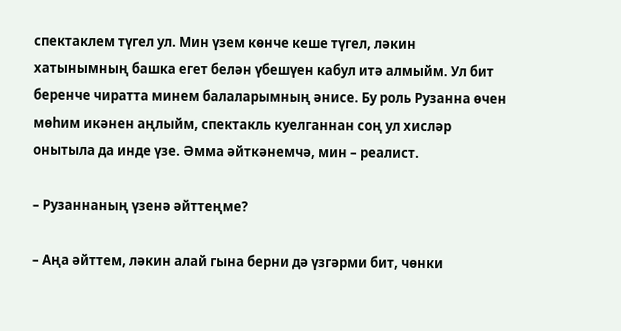спектаклем түгел ул. Мин үзем көнче кеше түгел, ләкин хатынымның башка егет белән үбешүен кабул итә алмыйм. Ул бит беренче чиратта минем балаларымның әнисе. Бу роль Рузанна өчен мөһим икәнен аңлыйм, спектакль куелганнан соң ул хисләр онытыла да инде үзе. Әмма әйткәнемчә, мин – реалист.

– Рузаннаның үзенә әйттеңме?

– Аңа әйттем, ләкин алай гына берни дә үзгәрми бит, чөнки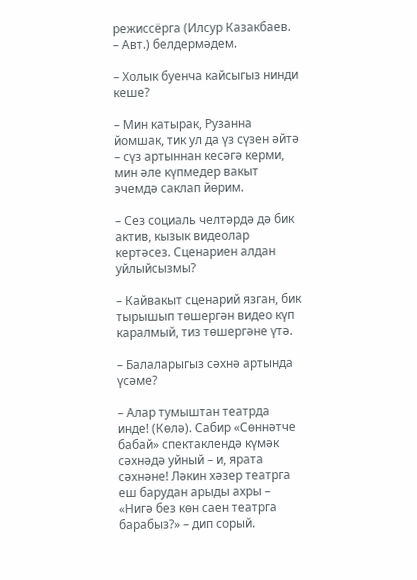режиссёрга (Илсур Казакбаев. – Авт.) белдермәдем.

– Холык буенча кайсыгыз нинди кеше?

– Мин катырак, Рузанна йомшак, тик ул да үз сүзен әйтә – сүз артыннан кесәгә керми, мин әле күпмедер вакыт эчемдә саклап йөрим.

– Сез социаль челтәрдә дә бик актив, кызык видеолар кертәсез. Сценариен алдан уйлыйсызмы?

– Кайвакыт сценарий язган, бик тырышып төшергән видео күп каралмый, тиз төшергәне үтә.

– Балаларыгыз сәхнә артында үсәме?

– Алар тумыштан театрда инде! (Көлә). Сабир «Сөннәтче бабай» спектаклендә күмәк сәхнәдә уйный – и, ярата сәхнәне! Ләкин хәзер театрга еш барудан арыды ахры – «Нигә без көн саен театрга барабыз?» – дип сорый.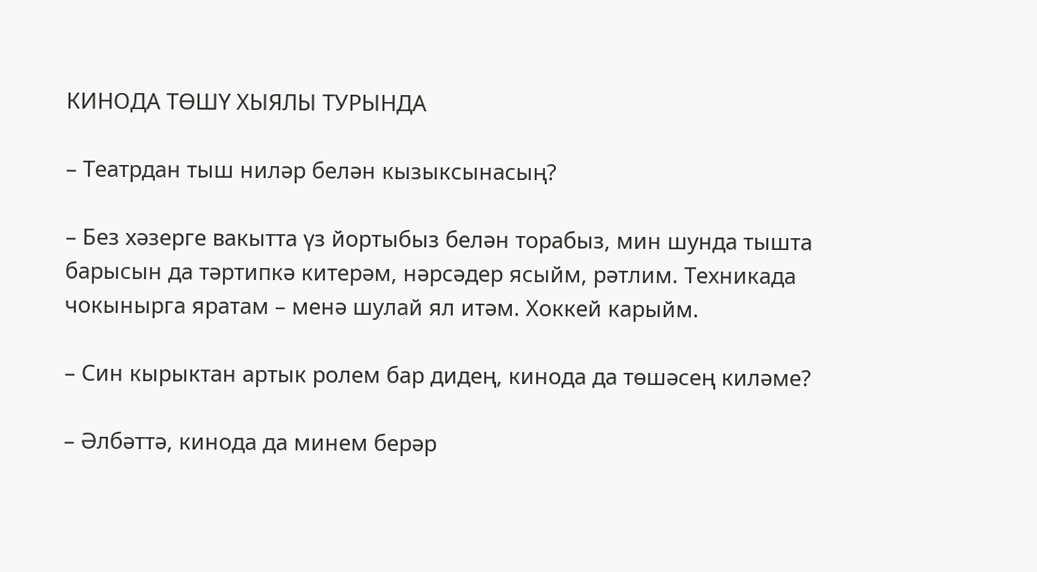КИНОДА ТӨШҮ ХЫЯЛЫ ТУРЫНДА

– Театрдан тыш ниләр белән кызыксынасың?

– Без хәзерге вакытта үз йортыбыз белән торабыз, мин шунда тышта барысын да тәртипкә китерәм, нәрсәдер ясыйм, рәтлим. Техникада чокынырга яратам – менә шулай ял итәм. Хоккей карыйм.

– Син кырыктан артык ролем бар дидең, кинода да төшәсең киләме?

– Әлбәттә, кинода да минем берәр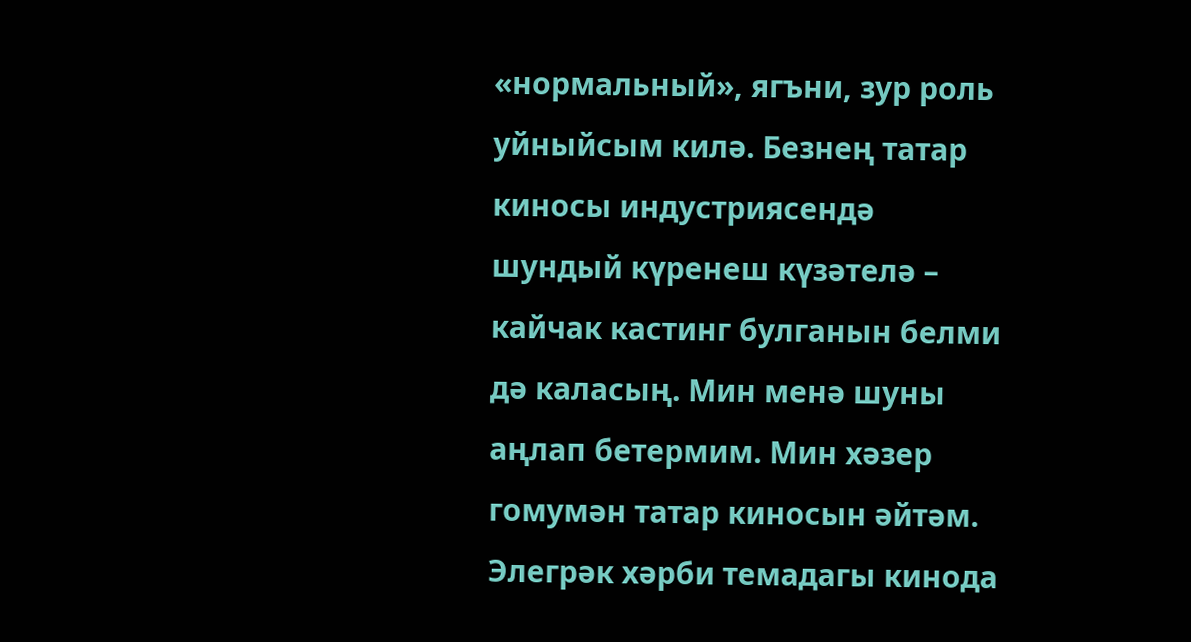«нормальный», ягъни, зур роль уйныйсым килә. Безнең татар киносы индустриясендә шундый күренеш күзәтелә – кайчак кастинг булганын белми дә каласың. Мин менә шуны аңлап бетермим. Мин хәзер гомумән татар киносын әйтәм. Элегрәк хәрби темадагы кинода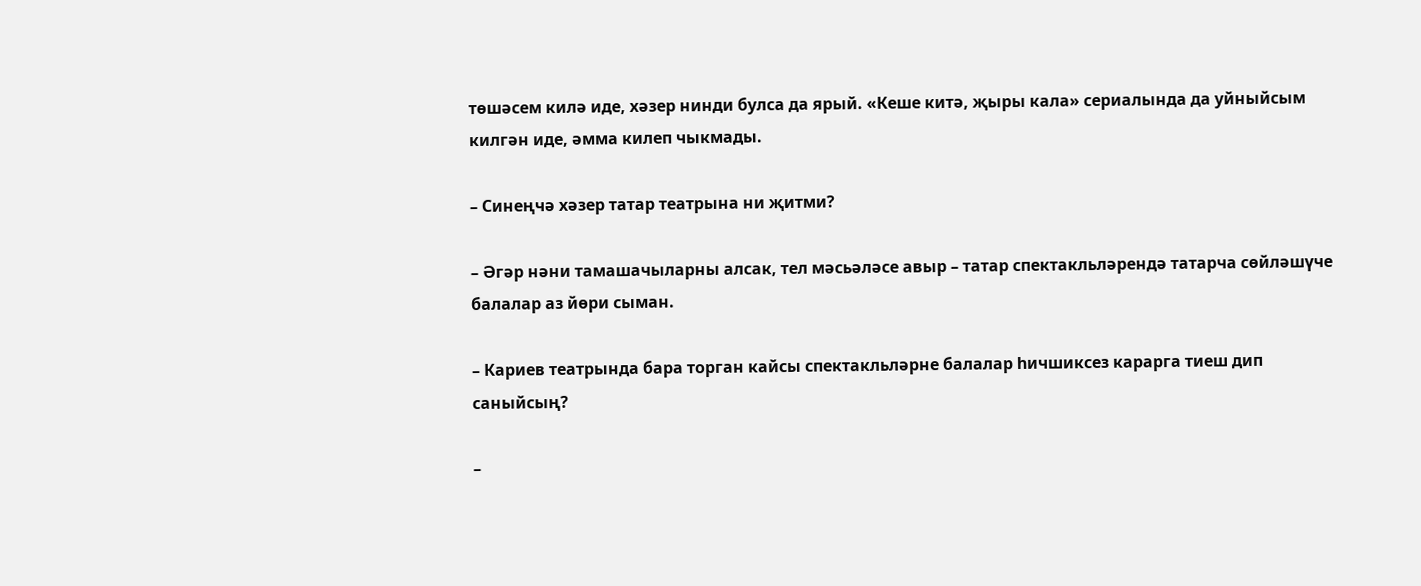төшәсем килә иде, хәзер нинди булса да ярый. «Кеше китә, җыры кала» сериалында да уйныйсым килгән иде, әмма килеп чыкмады.

– Синеңчә хәзер татар театрына ни җитми?

– Әгәр нәни тамашачыларны алсак, тел мәсьәләсе авыр – татар спектакльләрендә татарча сөйләшүче балалар аз йөри сыман.

– Кариев театрында бара торган кайсы спектакльләрне балалар һичшиксез карарга тиеш дип саныйсың?

–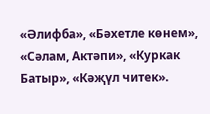«Әлифба», «Бәхетле көнем», «Сәлам, Актәпи», «Куркак Батыр», «Кәҗүл читек».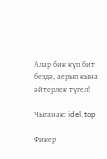Алар бик күп бит бездә, аерып кына әйтерлек түгел!

Чыганак: idel.top

Фикер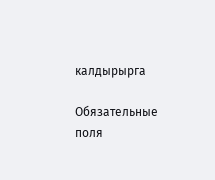калдырырга

Обязательные поля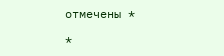отмечены *

*